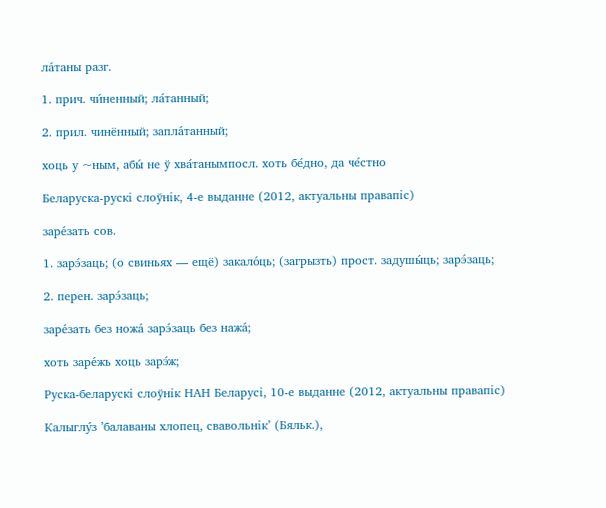ла́таны разг.

1. прич. чи́ненный; ла́танный;

2. прил. чинённый; запла́танный;

хоць у ~ным, абы́ не ў хва́танымпосл. хоть бе́дно, да че́стно

Беларуска-рускі слоўнік, 4-е выданне (2012, актуальны правапіс)

заре́зать сов.

1. зарэ́заць; (о свиньях — ещё) закало́ць; (загрызть) прост. задушы́ць; зарэ́заць;

2. перен. зарэ́заць;

заре́зать без ножа́ зарэ́заць без нажа́;

хоть заре́жь хоць зарэ́ж;

Руска-беларускі слоўнік НАН Беларусі, 10-е выданне (2012, актуальны правапіс)

Калыглу́з ’балаваны хлопец, свавольнік’ (Бяльк.),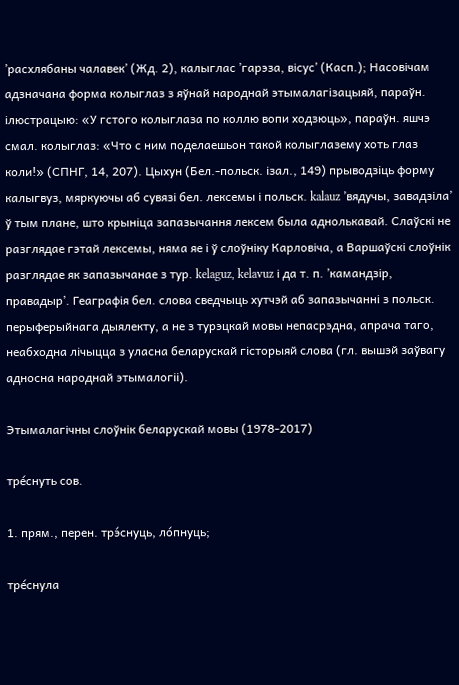’расхлябаны чалавек’ (Жд. 2), калыглас ’гарэза, вісус’ (Касп.); Насовічам адзначана форма колыглаз з яўнай народнай этымалагізацыяй, параўн. ілюстрацыю: «У гстого колыглаза по коллю вопи ходзюць», параўн. яшчэ смал. колыглаз: «Что с ним поделаешьон такой колыглазему хоть глаз коли!» (СПНГ, 14, 207). Цыхун (Бел.-польск. ізал., 149) прыводзіць форму калыгвуз, мяркуючы аб сувязі бел. лексемы і польск. kalauz ’вядучы, завадзіла’ ў тым плане, што крыніца запазычання лексем была аднолькавай. Слаўскі не разглядае гэтай лексемы, няма яе і ў слоўніку Карловіча, а Варшаўскі слоўнік разглядае як запазычанае з тур. kelaguz, kelavuz і да т. п. ’камандзір, правадыр’. Геаграфія бел. слова сведчыць хутчэй аб запазычанні з польск. перыферыйнага дыялекту, а не з турэцкай мовы непасрэдна, апрача таго, неабходна лічыцца з уласна беларускай гісторыяй слова (гл. вышэй заўвагу адносна народнай этымалогіі).

Этымалагічны слоўнік беларускай мовы (1978-2017)

тре́снуть сов.

1. прям., перен. трэ́снуць, ло́пнуць;

тре́снула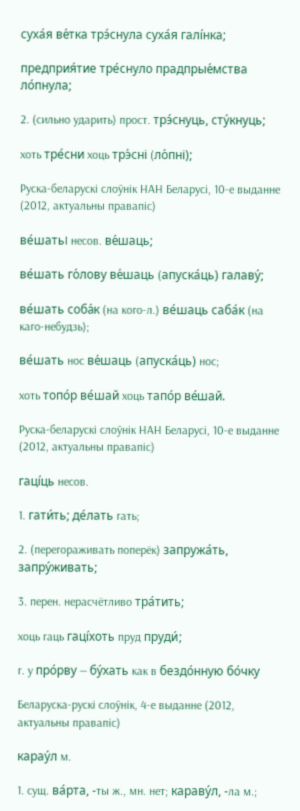суха́я ве́тка трэ́снула суха́я галі́нка;

предприя́тие тре́снуло прадпрые́мства ло́пнула;

2. (сильно ударить) прост. трэ́снуць, сту́кнуць;

хоть тре́сни хоць трэ́сні (ло́пні);

Руска-беларускі слоўнік НАН Беларусі, 10-е выданне (2012, актуальны правапіс)

ве́шатьI несов. ве́шаць;

ве́шать го́лову ве́шаць (апуска́ць) галаву́;

ве́шать соба́к (на кого-л.) ве́шаць саба́к (на каго-небудзь);

ве́шать нос ве́шаць (апуска́ць) нос;

хоть топо́р ве́шай хоць тапо́р ве́шай.

Руска-беларускі слоўнік НАН Беларусі, 10-е выданне (2012, актуальны правапіс)

гаці́ць несов.

1. гати́ть; де́лать гать;

2. (перегораживать поперёк) запружа́ть, запру́живать;

3. перен. нерасчётливо тра́тить;

хоць гаць гаці́хоть пруд пруди́;

г. у про́рву — бу́хать как в бездо́нную бо́чку

Беларуска-рускі слоўнік, 4-е выданне (2012, актуальны правапіс)

карау́л м.

1. сущ. ва́рта, -ты ж., мн. нет; караву́л, -ла м.;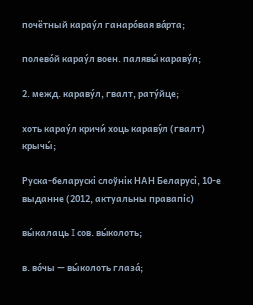почётный карау́л ганаро́вая ва́рта;

полево́й карау́л воен. палявы́ караву́л;

2. межд. караву́л, гвалт, рату́йце;

хоть карау́л кричи́ хоць караву́л (гвалт) крычы́;

Руска-беларускі слоўнік НАН Беларусі, 10-е выданне (2012, актуальны правапіс)

вы́калаць I сов. вы́колоть;

в. во́чы — вы́колоть глаза́;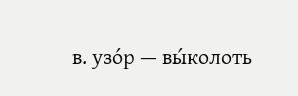в. узо́р — вы́колоть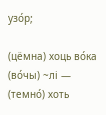узо́р;

(цёмна) хоць во́ка (во́чы) ~лі — (темно́) хоть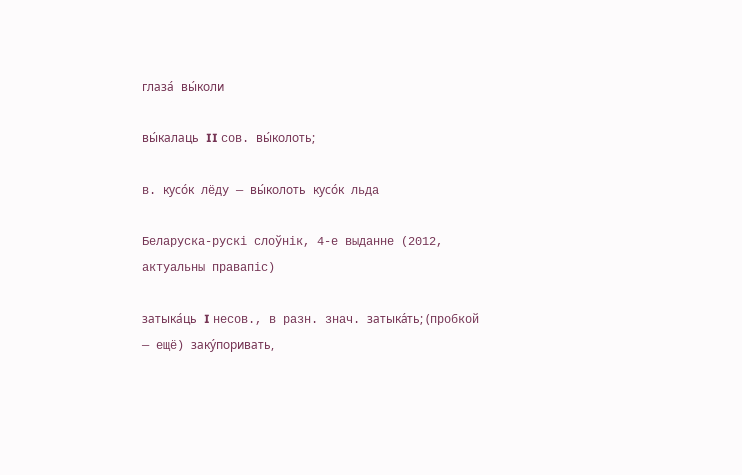глаза́ вы́коли

вы́калаць II сов. вы́колоть;

в. кусо́к лёду — вы́колоть кусо́к льда

Беларуска-рускі слоўнік, 4-е выданне (2012, актуальны правапіс)

затыка́ць I несов., в разн. знач. затыка́ть; (пробкой — ещё) заку́поривать,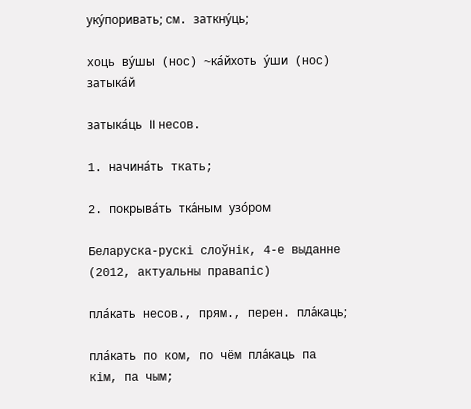уку́поривать; см. заткну́ць;

хоць ву́шы (нос) ~ка́йхоть у́ши (нос) затыка́й

затыка́ць II несов.

1. начина́ть ткать;

2. покрыва́ть тка́ным узо́ром

Беларуска-рускі слоўнік, 4-е выданне (2012, актуальны правапіс)

пла́кать несов., прям., перен. пла́каць;

пла́кать по ком, по чём пла́каць па кім, па чым;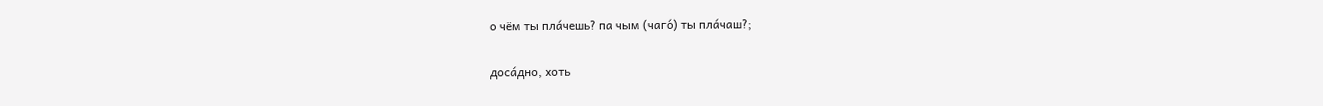о чём ты пла́чешь? па чым (чаго́) ты пла́чаш?;

доса́дно, хоть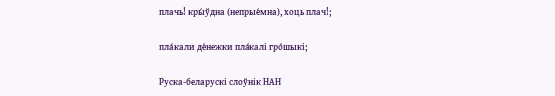плачь! кры́ўдна (непрые́мна), хоць плач!;

пла́кали де́нежки пла́калі гро́шыкі;

Руска-беларускі слоўнік НАН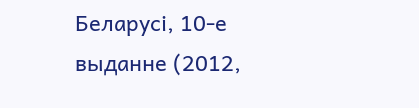Беларусі, 10-е выданне (2012,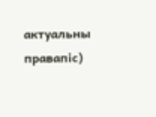актуальны правапіс)